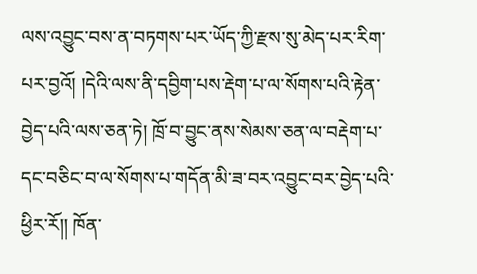ལས་འབྱུང་བས་ན་བཏགས་པར་ཡོད་ཀྱི་རྫས་སུ་མེད་པར་རིག་པར་བྱའོ། །དེའི་ལས་ནི་དབྱིག་པས་རྡེག་པ་ལ་སོགས་པའི་རྟེན་བྱེད་པའི་ལས་ཅན་ཏེ། ཁྲོ་བ་བྱུང་ནས་སེམས་ཅན་ལ་བརྡེག་པ་དང་བཅིང་བ་ལ་སོགས་པ་གདོན་མི་ཟ་བར་འབྱུང་བར་བྱེད་པའི་ཕྱིར་རོ།། ཁོན་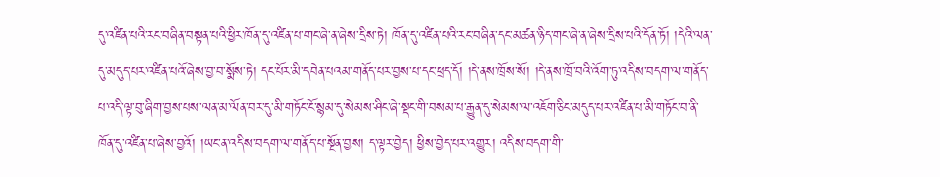དུ་འཛིན་པའི་རང་བཞིན་བསྟན་པའི་ཕྱིར་ཁོན་དུ་འཛིན་པ་གང་ཞེ་ན་ཞེས་དྲིས་ཏེ། ཁོན་དུ་འཛིན་པའི་རང་བཞིན་དང་མཚན་ཉིད་གང་ཞེ་ན་ཞེས་དྲིས་པའི་དོན་ཏོ། །དེའི་ལན་དུ་མདུད་པར་འཛིན་པའོ་ཞེས་བྱ་བ་སྨོས་ཏེ། དང་པོར་མི་དབེན་པའམ་གནོད་པར་བྱས་པ་དང་ཕྲད་དོ། །དེ་ནས་ཁྲོས་སོ། །དེ་ནས་ཁྲོ་བའི་འོག་ཏུ་འདིས་བདག་ལ་གནོད་པ་འདི་ལྟ་བུ་ཞིག་བྱས་པས་ལན་མ་ལོན་བར་དུ་མི་གཏོང་ངོ་སྙམ་དུ་སེམས་ཤིང་ཞེ་སྡང་གི་བསམ་པ་རྒྱུན་དུ་སེམས་ལ་འཇོག་ཅིང་མདུད་པར་འཛིན་པ་མི་གཏོང་བ་ནི་ཁོན་དུ་འཛིན་པ་ཞེས་བྱའོ། །ཡང་ན་འདིས་བདག་ལ་གནོད་པ་སྔོན་བྱས། ད་ལྟར་བྱེད། ཕྱིས་བྱེད་པར་འགྱུར། འདིས་བདག་གི་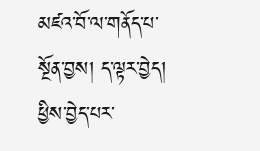མཛའ་བོ་ལ་གནོད་པ་སྔོན་བྱས། ད་ལྟར་བྱེད། ཕྱིས་བྱེད་པར་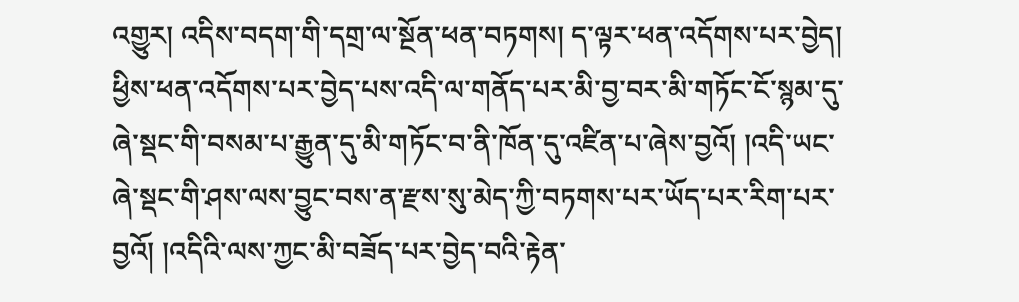འགྱུར། འདིས་བདག་གི་དགྲ་ལ་སྔོན་ཕན་བཏགས། ད་ལྟར་ཕན་འདོགས་པར་བྱེད། ཕྱིས་ཕན་འདོགས་པར་བྱེད་པས་འདི་ལ་གནོད་པར་མི་བྱ་བར་མི་གཏོང་ངོ་སྙམ་དུ་ཞེ་སྡང་གི་བསམ་པ་རྒྱུན་དུ་མི་གཏོང་བ་ནི་ཁོན་དུ་འཛིན་པ་ཞེས་བྱའོ། །འདི་ཡང་ཞེ་སྡང་གི་ཤས་ལས་བྱུང་བས་ན་རྫས་སུ་མེད་ཀྱི་བཏགས་པར་ཡོད་པར་རིག་པར་བྱའོ། །འདིའི་ལས་ཀྱང་མི་བཟོད་པར་བྱེད་བའི་རྟེན་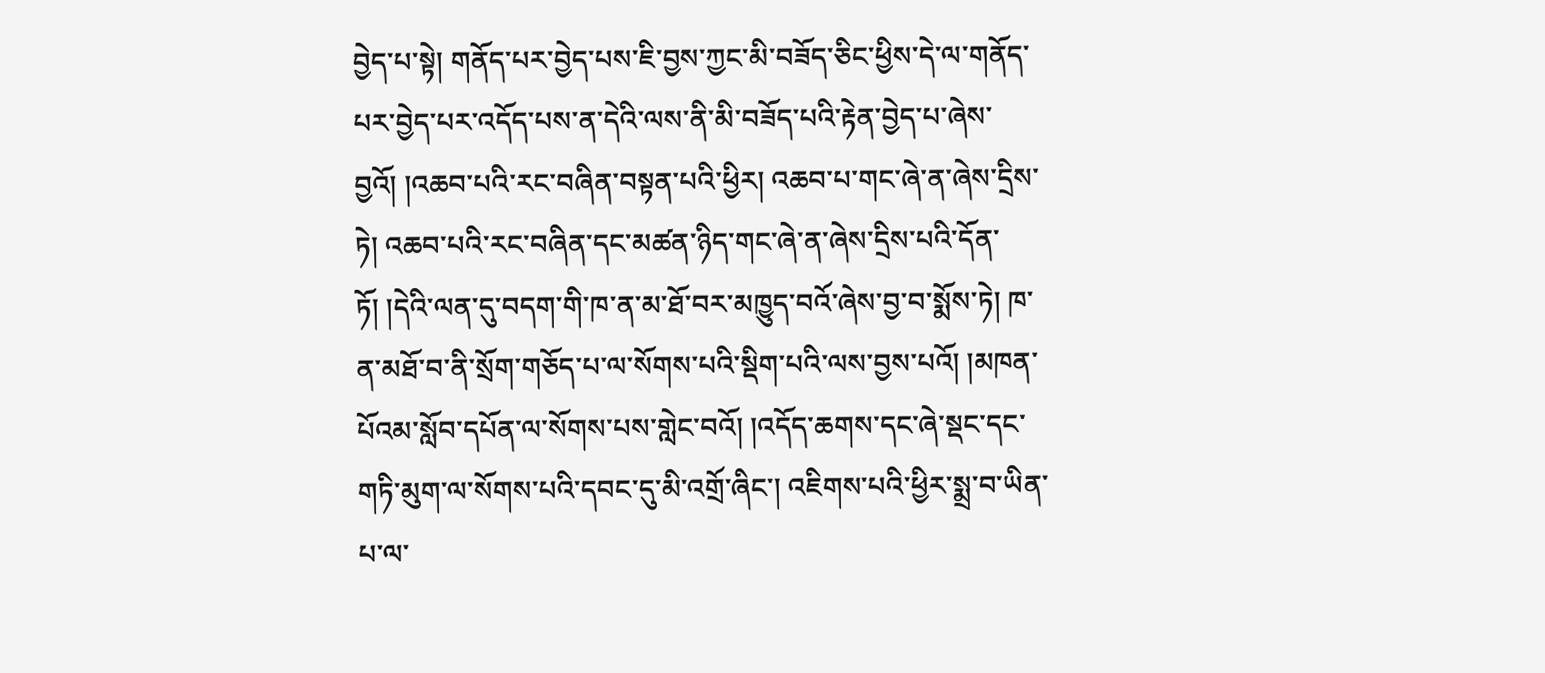བྱེད་པ་སྟེ། གནོད་པར་བྱེད་པས་ཇི་བྱས་ཀྱང་མི་བཟོད་ཅིང་ཕྱིས་དེ་ལ་གནོད་པར་བྱེད་པར་འདོད་པས་ན་དེའི་ལས་ནི་མི་བཟོད་པའི་རྟེན་བྱེད་པ་ཞེས་བྱའོ། །འཆབ་པའི་རང་བཞིན་བསྟན་པའི་ཕྱིར། འཆབ་པ་གང་ཞེ་ན་ཞེས་དྲིས་ཏེ། འཆབ་པའི་རང་བཞིན་དང་མཚན་ཉིད་གང་ཞེ་ན་ཞེས་དྲིས་པའི་དོན་ཏོ། །དེའི་ལན་དུ་བདག་གི་ཁ་ན་མ་ཐོ་བར་མཁྱུད་བའོ་ཞེས་བྱ་བ་སྨོས་ཏེ། ཁ་ན་མཐོ་བ་ནི་སྲོག་གཅོད་པ་ལ་སོགས་པའི་སྡིག་པའི་ལས་བྱས་པའོ། །མཁན་པོའམ་སློབ་དཔོན་ལ་སོགས་པས་གླེང་བའོ། །འདོད་ཆགས་དང་ཞེ་སྡང་དང་གཏི་མུག་ལ་སོགས་པའི་དབང་དུ་མི་འགྲོ་ཞིང་། འཇིགས་པའི་ཕྱིར་སྨྲ་བ་ཡིན་པ་ལ་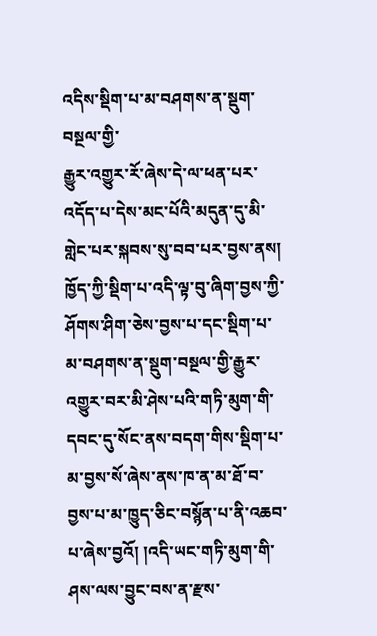འདིས་སྡིག་པ་མ་བཤགས་ན་སྡུག་བསྔལ་གྱི་
རྒྱུར་འགྱུར་རོ་ཞེས་དེ་ལ་ཕན་པར་འདོད་པ་དེས་མང་པོའི་མདུན་དུ་མི་གླེང་པར་སྐབས་སུ་བབ་པར་བྱས་ནས། ཁྱོད་ཀྱི་སྡིག་པ་འདི་ལྟ་བུ་ཞིག་བྱས་ཀྱི་ཤོགས་ཤིག་ཅེས་བྱས་པ་དང་སྡིག་པ་མ་བཤགས་ན་སྡུག་བསྔལ་གྱི་རྒྱུར་འགྱུར་བར་མི་ཤེས་པའི་གཏི་མུག་གི་དབང་དུ་སོང་ནས་བདག་གིས་སྡིག་པ་མ་བྱས་སོ་ཞེས་ནས་ཁ་ན་མ་ཐོ་བ་བྱས་པ་མ་ཁྱུད་ཅིང་བསྙོན་པ་ནི་འཆབ་པ་ཞེས་བྱའོ། །འདི་ཡང་གཏི་མུག་གི་ཤས་ལས་བྱུང་བས་ན་རྫས་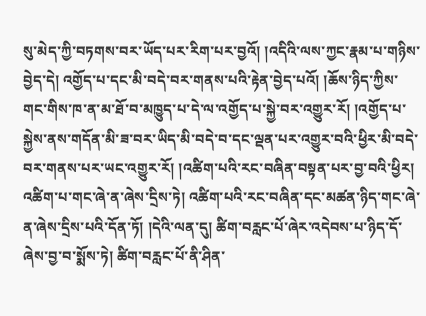སུ་མེད་ཀྱི་བཏགས་བར་ཡོད་པར་རིག་པར་བྱའོ། །འདིའི་ལས་ཀྱང་རྣམ་པ་གཉིས་བྱེད་དེ། འགྱོད་པ་དང་མི་བདེ་བར་གནས་པའི་རྟེན་བྱེད་པའོ། །ཆོས་ཉིད་ཀྱིས་གང་གིས་ཁ་ན་མ་ཐོ་བ་མཁྱུད་པ་དེ་ལ་འགྱོད་པ་སྐྱེ་བར་འགྱུར་རོ། །འགྱོད་པ་སྐྱེས་ནས་གདོན་མི་ཟ་བར་ཡིད་མི་བདེ་བ་དང་ལྡན་པར་འགྱུར་བའི་ཕྱིར་མི་བདེ་བར་གནས་པར་ཡང་འགྱུར་རོ། །འཚིག་པའི་རང་བཞིན་བསྟན་པར་བྱ་བའི་ཕྱིར། འཚིག་པ་གང་ཞེ་ན་ཞེས་དྲིས་ཏེ། འཚིག་པའི་རང་བཞིན་དང་མཚན་ཉིད་གང་ཞེ་ན་ཞེས་དྲིས་པའི་དོན་ཏོ། །དེའི་ལན་དུ། ཚིག་བརླང་པོ་ཞེར་འདེབས་པ་ཉིད་དོ་ཞེས་བྱ་བ་སྨོས་ཏེ། ཚིག་བརླང་པོ་ནི་ཤིན་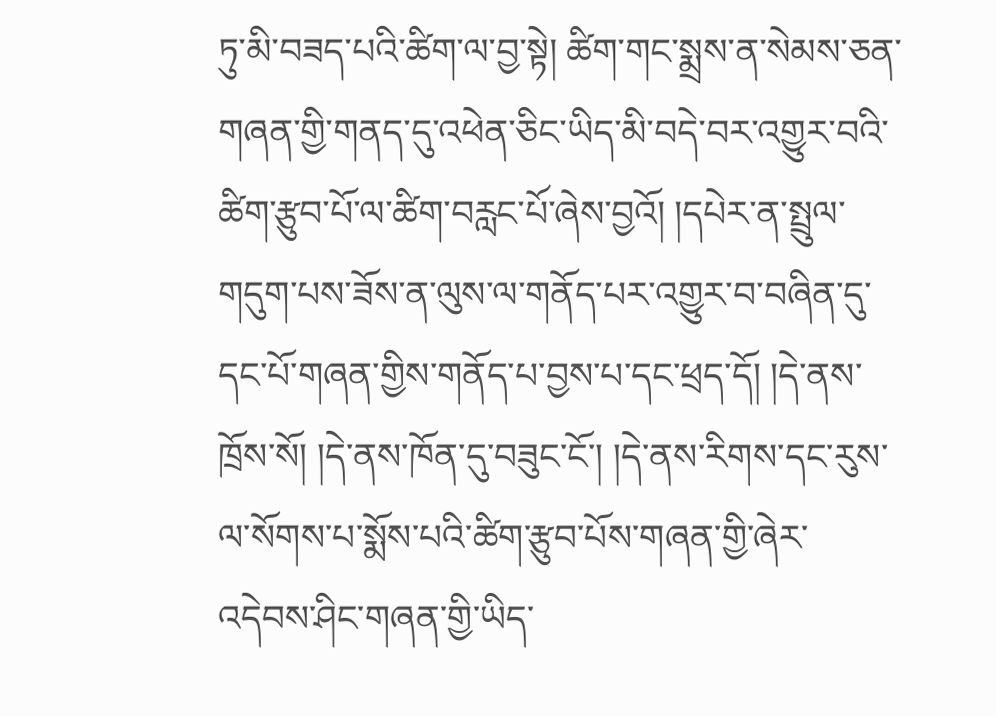ཏུ་མི་བཟད་པའི་ཚིག་ལ་བྱ་སྟེ། ཚིག་གང་སྨྲས་ན་སེམས་ཅན་གཞན་གྱི་གནད་དུ་འཕེན་ཅིང་ཡིད་མི་བདེ་བར་འགྱུར་བའི་ཚིག་རྩུབ་པོ་ལ་ཚིག་བརླང་པོ་ཞེས་བྱའོ། །དཔེར་ན་སྤྲུལ་གདུག་པས་ཟོས་ན་ལུས་ལ་གནོད་པར་འགྱུར་བ་བཞིན་དུ་དང་པོ་གཞན་གྱིས་གནོད་པ་བྱས་པ་དང་ཕྲད་དོ། །དེ་ནས་ཁྲོས་སོ། །དེ་ནས་ཁོན་དུ་བཟུང་ངོ་། །དེ་ནས་རིགས་དང་རུས་ལ་སོགས་པ་སྨོས་པའི་ཚིག་རྩུབ་པོས་གཞན་གྱི་ཞེར་འདེབས་ཤིང་གཞན་གྱི་ཡིད་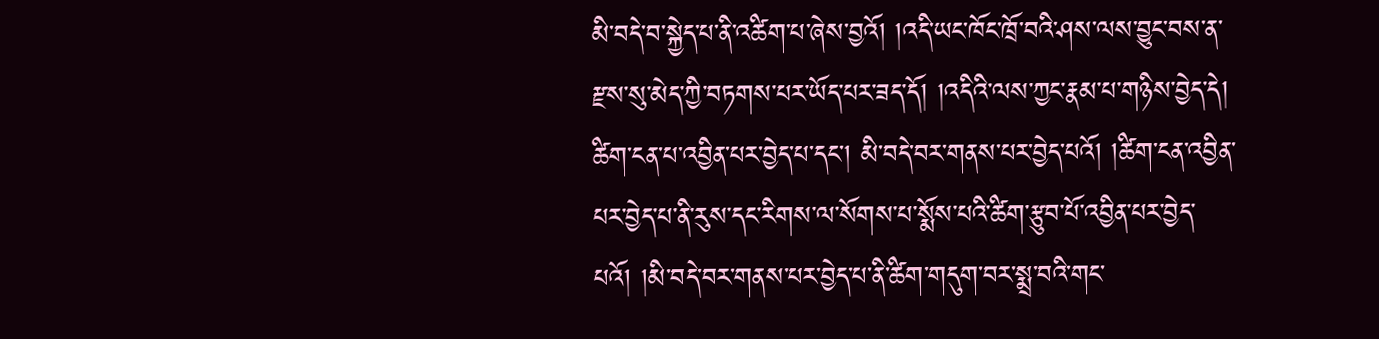མི་བདེ་བ་སྐྱེད་པ་ནི་འཚིག་པ་ཞེས་བྱའོ། །འདི་ཡང་ཁོང་ཁྲོ་བའི་ཤས་ལས་བྱུང་བས་ན་རྫས་སུ་མེད་ཀྱི་བཏགས་པར་ཡོད་པར་ཟད་དོ། །འདིའི་ལས་ཀྱང་རྣམ་པ་གཉིས་བྱེད་དེ། ཚིག་ངན་པ་འབྱིན་པར་བྱེད་པ་དང་། མི་བདེ་བར་གནས་པར་བྱེད་པའོ། །ཚིག་ངན་འབྱིན་པར་བྱེད་པ་ནི་རུས་དང་རིགས་ལ་སོགས་པ་སྨོས་པའི་ཚིག་རྩུབ་པོ་འབྱིན་པར་བྱེད་པའོ། །མི་བདེ་བར་གནས་པར་བྱེད་པ་ནི་ཚིག་གདུག་བར་སྨྲ་བའི་གང་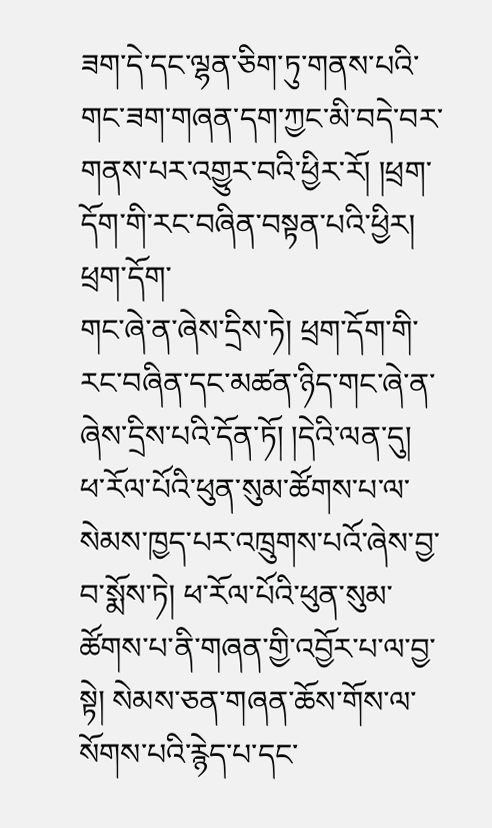ཟག་དེ་དང་ལྷན་ཅིག་ཏུ་གནས་པའི་གང་ཟག་གཞན་དག་ཀྱང་མི་བདེ་བར་གནས་པར་འགྱུར་བའི་ཕྱིར་རོ། །ཕྲག་དོག་གི་རང་བཞིན་བསྟན་པའི་ཕྱིར། ཕྲག་དོག་
གང་ཞེ་ན་ཞེས་དྲིས་ཏེ། ཕྲག་དོག་གི་རང་བཞིན་དང་མཚན་ཉིད་གང་ཞེ་ན་ཞེས་དྲིས་པའི་དོན་ཏོ། །དེའི་ལན་དུ། ཕ་རོལ་པོའི་ཕུན་སུམ་ཚོགས་པ་ལ་སེམས་ཁྱད་པར་འཁྲུགས་པའོ་ཞེས་བྱ་བ་སྨོས་ཏེ། ཕ་རོལ་པོའི་ཕུན་སུམ་ཚོགས་པ་ནི་གཞན་གྱི་འབྱོར་པ་ལ་བྱ་སྟེ། སེམས་ཅན་གཞན་ཆོས་གོས་ལ་སོགས་པའི་རྙེད་པ་དང་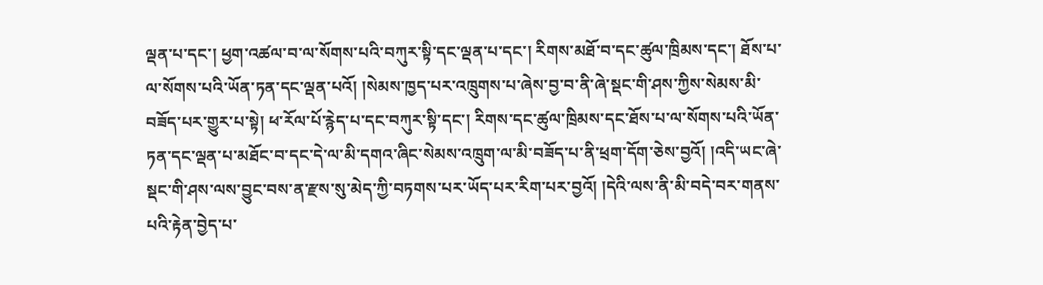ལྡན་པ་དང་། ཕྱག་འཚལ་བ་ལ་སོགས་པའི་བཀུར་སྟི་དང་ལྡན་པ་དང་། རིགས་མཐོ་བ་དང་ཚུལ་ཁྲིམས་དང་། ཐོས་པ་ལ་སོགས་པའི་ཡོན་ཏན་དང་ལྡན་པའོ། །སེམས་ཁྱད་པར་འཁྲུགས་པ་ཞེས་བྱ་བ་ནི་ཞེ་སྡང་གི་ཤས་ཀྱིས་སེམས་མི་བཟོད་པར་གྱུར་པ་སྟེ། ཕ་རོལ་པོ་རྙེད་པ་དང་བཀུར་སྟི་དང་། རིགས་དང་ཚུལ་ཁྲིམས་དང་ཐོས་པ་ལ་སོགས་པའི་ཡོན་ཏན་དང་ལྡན་པ་མཐོང་བ་དང་དེ་ལ་མི་དགའ་ཞིང་སེམས་འཁྲུག་ལ་མི་བཟོད་པ་ནི་ཕྲག་དོག་ཅེས་བྱའོ། །འདི་ཡང་ཞེ་སྡང་གི་ཤས་ལས་བྱུང་བས་ན་རྫས་སུ་མེད་ཀྱི་བཏགས་པར་ཡོད་པར་རིག་པར་བྱའོ། །དེའི་ལས་ནི་མི་བདེ་བར་གནས་པའི་རྟེན་བྱེད་པ་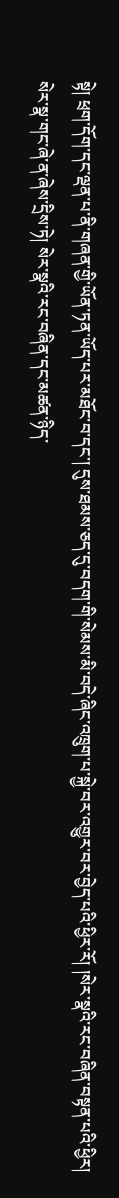སྟེ། ཕྲག་དོག་དང་ལྡན་པ་ནི་གཞན་གྱི་ཡོན་ཏན་ཡོད་པར་མཐོང་བ་དང་། དུས་ཐམས་ཅད་དུ་བདག་གི་སེམས་མི་བདེ་ཞིང་འཁྲུག་པ་སྐྱེ་བར་འགྱུར་བར་བྱེད་པའི་ཕྱིར་རོ། །སེར་སྣའི་རང་བཞིན་བསྟན་པའི་ཕྱིར། སེར་སྣ་གང་ཞེ་ན་ཞེས་དྲིས་ཏེ། སེར་སྣའི་རང་བཞིན་དང་མཚན་ཉིད་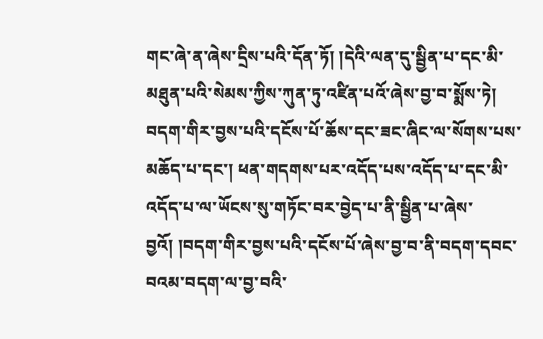གང་ཞེ་ན་ཞེས་དྲིས་པའི་དོན་ཏོ། །དེའི་ལན་དུ་སྦྱིན་པ་དང་མི་མཐུན་པའི་སེམས་ཀྱིས་ཀུན་ཏུ་འཛིན་པའོ་ཞེས་བྱ་བ་སྨོས་ཏེ། བདག་གིར་བྱས་པའི་དངོས་པོ་ཆོས་དང་ཟང་ཞིང་ལ་སོགས་པས་མཆོད་པ་དང་། ཕན་གདགས་པར་འདོད་པས་འདོད་པ་དང་མི་འདོད་པ་ལ་ཡོངས་སུ་གཏོང་བར་བྱེད་པ་ནི་སྦྱིན་པ་ཞེས་བྱའོ། །བདག་གིར་བྱས་པའི་དངོས་པོ་ཞེས་བྱ་བ་ནི་བདག་དབང་བའམ་བདག་ལ་བྱ་བའི་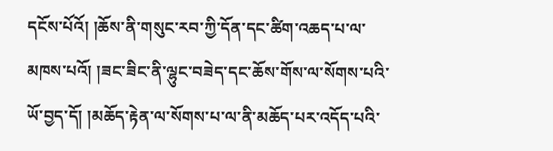དངོས་པོའོ། །ཆོས་ནི་གསུང་རབ་ཀྱི་དོན་དང་ཚིག་འཆད་པ་ལ་མཁས་པའོ། །ཟང་ཟིང་ནི་ལྷུང་བཟེད་དང་ཆོས་གོས་ལ་སོགས་པའི་ཡོ་བྱད་དོ། །མཆོད་རྟེན་ལ་སོགས་པ་ལ་ནི་མཆོད་པར་འདོད་པའི་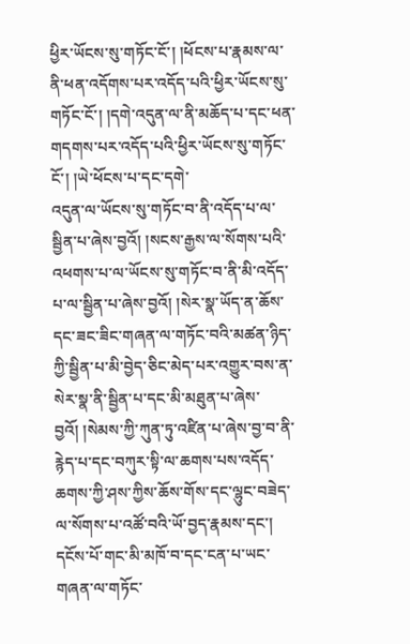ཕྱིར་ཡོངས་སུ་གཏོང་ངོ་། །ཕོངས་པ་རྣམས་ལ་ནི་ཕན་འདོགས་པར་འདོད་པའི་ཕྱིར་ཡོངས་སུ་གཏོང་ངོ་། །དགེ་འདུན་ལ་ནི་མཆོད་པ་དང་ཕན་གདགས་པར་འདོད་པའི་ཕྱིར་ཡོངས་སུ་གཏོང་ངོ་། །ཡེ་ཕོངས་པ་དང་དགེ་
འདུན་ལ་ཡོངས་སུ་གཏོང་བ་ནི་འདོད་པ་ལ་སྦྱིན་པ་ཞེས་བྱའོ། །སངས་རྒྱས་ལ་སོགས་པའི་འཕགས་པ་ལ་ཡོངས་སུ་གཏོང་བ་ནི་མི་འདོད་པ་ལ་སྦྱིན་པ་ཞེས་བྱའོ། །སེར་སྣ་ཡོད་ན་ཆོས་དང་ཟང་ཟིང་གཞན་ལ་གཏོང་བའི་མཚན་ཉིད་ཀྱི་སྦྱིན་པ་མི་བྱེད་ཅིང་མེད་པར་འགྱུར་བས་ན་སེར་སྣ་ནི་སྦྱིན་པ་དང་མི་མཐུན་པ་ཞེས་བྱའོ། །སེམས་ཀྱི་ཀུན་ཏུ་འཛིན་པ་ཞེས་བྱ་བ་ནི་རྙེད་པ་དང་བཀུར་སྟི་ལ་ཆགས་པས་འདོད་ཆགས་ཀྱི་ཤས་ཀྱིས་ཆོས་གོས་དང་ལྷུང་བཟེད་ལ་སོགས་པ་འཚོ་བའི་ཡོ་བྱད་རྣམས་དང་། དངོས་པོ་གང་མི་མཁོ་བ་དང་ངན་པ་ཡང་གཞན་ལ་གཏོང་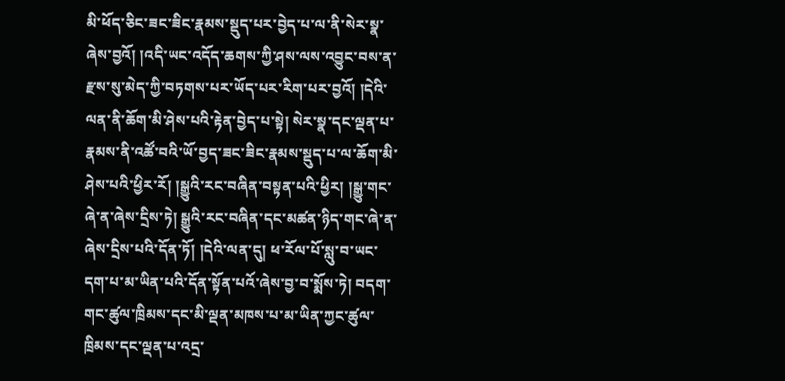མི་ཕོད་ཅིང་ཟང་ཟིང་རྣམས་སྡུད་པར་བྱེད་པ་ལ་ནི་སེར་སྣ་ཞེས་བྱའོ། །འདི་ཡང་འདོད་ཆགས་ཀྱི་ཤས་ལས་འབྱུང་བས་ན་རྫས་སུ་མེད་ཀྱི་བཏགས་པར་ཡོད་པར་རིག་པར་བྱའོ། །དེའི་ལན་ནི་ཆོག་མི་ཤེས་པའི་རྟེན་བྱེད་པ་སྟེ། སེར་སྣ་དང་ལྡན་པ་རྣམས་ནི་འཚོ་བའི་ཡོ་བྱད་ཟང་ཟིང་རྣམས་སྡུད་པ་ལ་ཆོག་མི་ཤེས་པའི་ཕྱིར་རོ། །སྒྱུའི་རང་བཞིན་བསྟན་པའི་ཕྱིར། །སྒྱུ་གང་ཞེ་ན་ཞེས་དྲིས་ཏེ། སྒྱུའི་རང་བཞིན་དང་མཚན་ཉིད་གང་ཞེ་ན་ཞེས་དྲིས་པའི་དོན་ཏོ། །དེའི་ལན་དུ། ཕ་རོལ་པོ་སླུ་བ་ཡང་དག་པ་མ་ཡིན་པའི་དོན་སྟོན་པའོ་ཞེས་བྱ་བ་སྨོས་ཏེ། བདག་གང་ཚུལ་ཁྲིམས་དང་མི་ལྡན་མཁས་པ་མ་ཡིན་ཀྱང་ཚུལ་ཁྲིམས་དང་ལྡན་པ་འདྲ་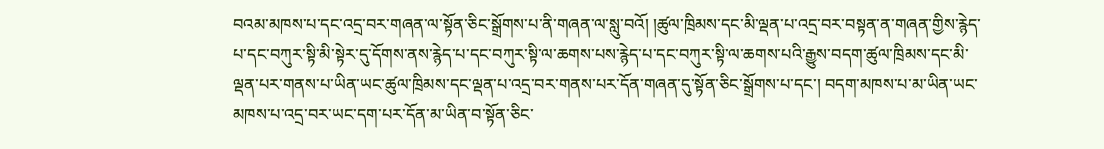བའམ་མཁས་པ་དང་འདྲ་བར་གཞན་ལ་སྟོན་ཅིང་སྒྲོགས་པ་ནི་གཞན་ལ་སླུ་བའོ། །ཚུལ་ཁྲིམས་དང་མི་ལྡན་པ་འདྲ་བར་བསྟན་ན་གཞན་གྱིས་རྙེད་པ་དང་བཀུར་སྟི་མི་སྟེར་དུ་དོགས་ནས་རྙེད་པ་དང་བཀུར་སྟི་ལ་ཆགས་པས་རྙེད་པ་དང་བཀུར་སྟི་ལ་ཆགས་པའི་རྒྱུས་བདག་ཚུལ་ཁྲིམས་དང་མི་ལྡན་པར་གནས་པ་ཡིན་ཡང་ཚུལ་ཁྲིམས་དང་ལྡན་པ་འདྲ་བར་གནས་པར་དོན་གཞན་དུ་སྟོན་ཅིང་སྒྲོགས་པ་དང་། བདག་མཁས་པ་མ་ཡིན་ཡང་མཁས་པ་འདྲ་བར་ཡང་དག་པར་དོན་མ་ཡིན་བ་སྟོན་ཅིང་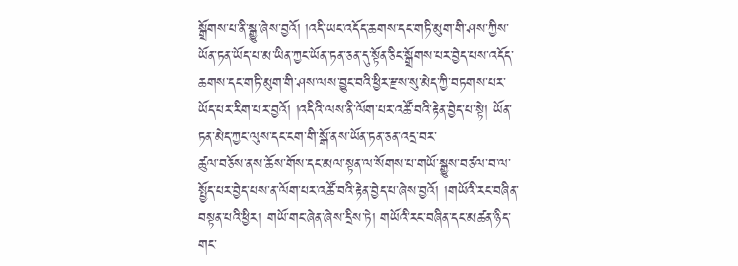སྒྲོགས་པ་ནི་སྒྱུ་ཞེས་བྱའོ། །འདི་ཡང་འདོད་ཆགས་དང་གཏི་མུག་གི་ཤས་ཀྱིས་ཡོན་ཏན་ཡོད་པ་མ་ཡིན་ཀྱང་ཡོན་ཏན་ཅན་དུ་སྟོན་ཅིང་སྒྲོགས་པར་བྱེད་པས་འདོད་ཆགས་དང་གཏི་མུག་གི་ཤས་ལས་བྱུང་བའི་ཕྱིར་རྫས་སུ་མེད་ཀྱི་བཏགས་པར་ཡོད་པར་རིག་པར་བྱའོ། །འདིའི་ལས་ནི་ལོག་པར་འཚོ་བའི་རྟེན་བྱེད་པ་སྟེ། ཡོན་ཏན་མེད་ཀྱང་ལུས་དང་ངག་གི་སྒོ་ནས་ཡོན་ཏན་ཅན་འདྲ་བར་
ཚུལ་བཅོས་ནས་ཆོས་གོས་དང་མལ་སྟན་ལ་སོགས་པ་གཡོ་སྒྱུས་བཙལ་བ་ལ་སྤྱོད་པར་བྱེད་པས་ན་ལོག་པར་འཚོ་བའི་རྟེན་བྱེད་པ་ཞེས་བྱའོ། །གཡོའི་རང་བཞིན་བསྟན་པའི་ཕྱིར། གཡོ་གང་ཞེན་ཞེས་དྲིས་ཏེ། གཡོའི་རང་བཞིན་དང་མཚན་ཉིད་གང་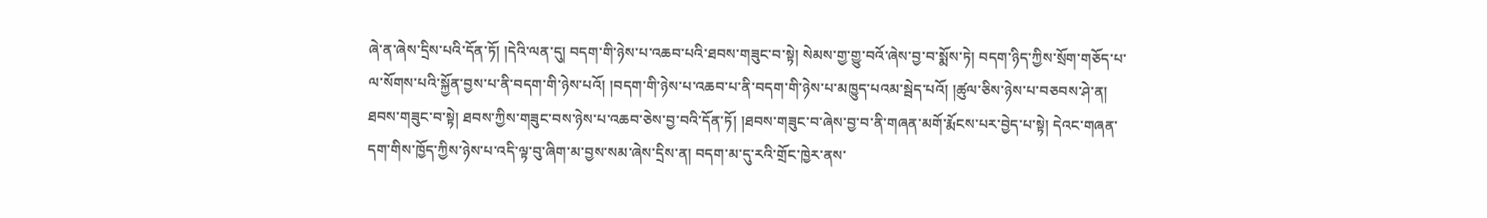ཞེ་ན་ཞེས་དྲིས་པའི་དོན་ཏོ། །དེའི་ལན་དུ། བདག་གི་ཉེས་པ་འཆབ་པའི་ཐབས་གཟུང་བ་སྟེ། སེམས་གྱ་གྱུ་བའོ་ཞེས་བྱ་བ་སྨོས་ཏེ། བདག་ཉིད་ཀྱིས་སྲོག་གཅོད་པ་ལ་སོགས་པའི་སྐྱོན་བྱས་པ་ནི་བདག་གི་ཉེས་པའོ། །བདག་གི་ཉེས་པ་འཆབ་པ་ནི་བདག་གི་ཉེས་པ་མཁྱུད་པའམ་སྦེད་པའོ། །ཚུལ་ཅིས་ཉེས་པ་བཅབས་ཤེ་ན། ཐབས་གཟུང་བ་སྟེ། ཐབས་ཀྱིས་གཟུང་བས་ཉེས་པ་འཆབ་ཅེས་བྱ་བའི་དོན་ཏོ། །ཐབས་གཟུང་བ་ཞེས་བྱ་བ་ནི་གཞན་མགོ་རྨོངས་པར་བྱེད་པ་སྟེ། དེའང་གཞན་དག་གིས་ཁྱོད་ཀྱིས་ཉེས་པ་འདི་ལྟ་བུ་ཞིག་མ་བྱས་སམ་ཞེས་དྲིས་ན། བདག་མ་དུ་རའི་གྲོང་ཁྱེར་ནས་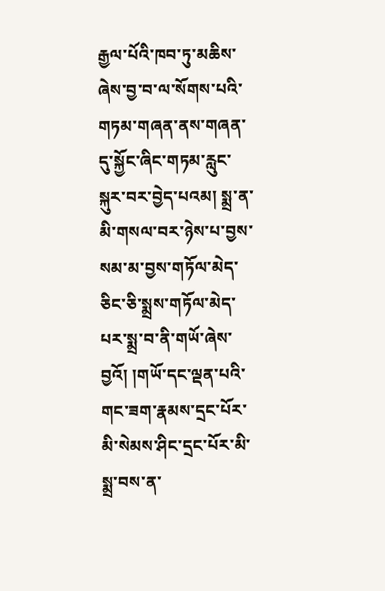རྒྱལ་པོའི་ཁབ་ཏུ་མཆིས་ཞེས་བྱ་བ་ལ་སོགས་པའི་གཏམ་གཞན་ནས་གཞན་དུ་སྐྱོང་ཞིང་གཏམ་རླུང་སྐུར་བར་བྱེད་པའམ། སྨྲ་ན་མི་གསལ་བར་ཉེས་པ་བྱས་སམ་མ་བྱས་གཏོལ་མེད་ཅིང་ཅི་སྨྲས་གཏོལ་མེད་པར་སྨྲ་བ་ནི་གཡོ་ཞེས་བྱའོ། །གཡོ་དང་ལྡན་པའི་གང་ཟག་རྣམས་དྲང་པོར་མི་སེམས་ཤིང་དྲང་པོར་མི་སྨྲ་བས་ན་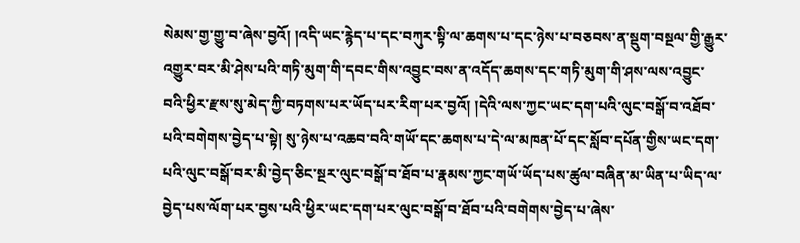སེམས་གྱ་གྱུ་བ་ཞེས་བྱའོ། །འདི་ཡང་རྙེད་པ་དང་བཀུར་སྟི་ལ་ཆགས་པ་དང་ཉེས་པ་བཅབས་ན་སྡུག་བསྔལ་གྱི་རྒྱུར་འགྱུར་བར་མི་ཤེས་པའི་གཏི་མུག་གི་དབང་གིས་འབྱུང་བས་ན་འདོད་ཆགས་དང་གཏི་མུག་གི་ཤས་ལས་འབྱུང་བའི་ཕྱིར་རྫས་སུ་མེད་ཀྱི་བཏགས་པར་ཡོད་པར་རིག་པར་བྱའོ། །དེའི་ལས་ཀྱང་ཡང་དག་པའི་ལུང་བསྒོ་བ་འཐོབ་པའི་བགེགས་བྱེད་པ་སྟེ། སུ་ཉེས་པ་འཆབ་བའི་གཡོ་དང་ཆགས་པ་དེ་ལ་མཁན་པོ་དང་སློབ་དཔོན་གྱིས་ཡང་དག་པའི་ལུང་བསྒོ་བར་མི་བྱེད་ཅིང་སྔར་ལུང་བསྒོ་བ་ཐོབ་པ་རྣམས་ཀྱང་གཡོ་ཡོད་པས་ཚུལ་བཞིན་མ་ཡིན་པ་ཡིད་ལ་བྱེད་པས་ལོག་པར་བྱས་པའི་ཕྱིར་ཡང་དག་པར་ལུང་བསྒོ་བ་ཐོབ་པའི་བགེགས་བྱེད་པ་ཞེས་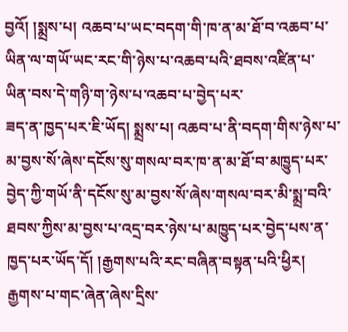བྱའོ། །སྨྲས་པ། འཆབ་པ་ཡང་བདག་གི་ཁ་ན་མ་ཐོ་བ་འཆབ་པ་ཡིན་ལ་གཡོ་ཡང་རང་གི་ཉེས་པ་འཆབ་པའི་ཐབས་འཛིན་པ་ཡིན་བས་དེ་གཉི་ག་ཉེས་པ་འཆབ་པ་བྱེད་པར་
ཟད་ན་ཁྱད་པར་ཇི་ཡོད། སྨྲས་པ། འཆབ་པ་ནི་བདག་གིས་ཉེས་པ་མ་བྱས་སོ་ཞེས་དངོས་སུ་གསལ་བར་ཁ་ན་མ་ཐོ་བ་མཁྱུད་པར་བྱེད་ཀྱི་གཡོ་ནི་དངོས་སུ་མ་བྱས་སོ་ཞེས་གསལ་བར་མི་སྨྲ་བའི་ཐབས་ཀྱིས་མ་བྱས་པ་འདྲ་བར་ཉེས་པ་མཁྱུད་པར་བྱེད་པས་ན་ཁྱད་པར་ཡོད་དོ། །རྒྱགས་པའི་རང་བཞིན་བསྟན་པའི་ཕྱིར། རྒྱགས་པ་གང་ཞེན་ཞེས་དྲིས་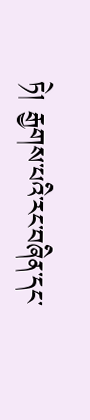ཏེ། རྒྱགས་པའི་རང་བཞིན་དང་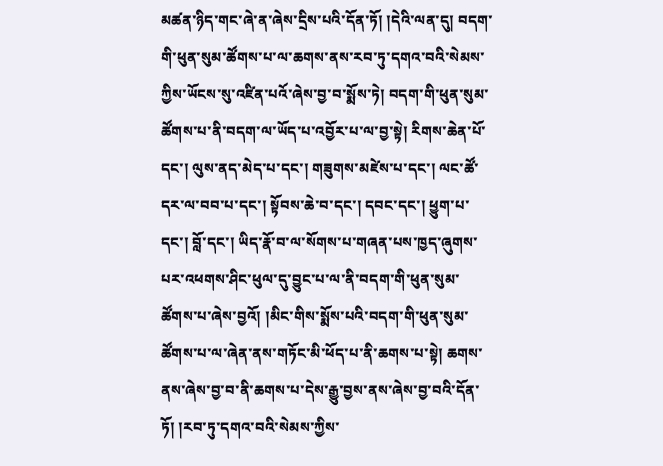མཚན་ཉིད་གང་ཞེ་ན་ཞེས་དྲིས་པའི་དོན་ཏོ། །དེའི་ལན་དུ། བདག་གི་ཕུན་སུམ་ཚོགས་པ་ལ་ཆགས་ནས་རབ་ཏུ་དགའ་བའི་སེམས་ཀྱིས་ཡོངས་སུ་འཛིན་པའོ་ཞེས་བྱ་བ་སྨོས་ཏེ། བདག་གི་ཕུན་སུམ་ཚོགས་པ་ནི་བདག་ལ་ཡོད་པ་འབྱོར་པ་ལ་བྱ་སྟེ། རིགས་ཆེན་པོ་དང་། ལུས་ནད་མེད་པ་དང་། གཟུགས་མཛེས་པ་དང་། ལང་ཚོ་དར་ལ་བབ་པ་དང་། སྟོབས་ཆེ་བ་དང་། དབང་དང་། ཕྱུག་པ་དང་། བློ་དང་། ཡིད་རྣོ་བ་ལ་སོགས་པ་གཞན་པས་ཁྱད་ཞུགས་པར་འཕགས་ཤིང་ཕུལ་དུ་བྱུང་པ་ལ་ནི་བདག་གི་ཕུན་སུམ་ཚོགས་པ་ཞེས་བྱའོ། །མིང་གིས་སྨོས་པའི་བདག་གི་ཕུན་སུམ་ཚོགས་པ་ལ་ཞེན་ནས་གཏོང་མི་ཕོད་པ་ནི་ཆགས་པ་སྟེ། ཆགས་ནས་ཞེས་བྱ་བ་ནི་ཆགས་པ་དེས་རྒྱུ་བྱས་ནས་ཞེས་བྱ་བའི་དོན་ཏོ། །རབ་ཏུ་དགའ་བའི་སེམས་ཀྱིས་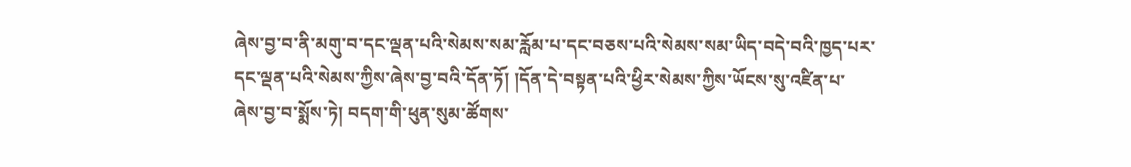ཞེས་བྱ་བ་ནི་མགུ་བ་དང་ལྡན་པའི་སེམས་སམ་རློམ་པ་དང་བཅས་པའི་སེམས་སམ་ཡིད་བདེ་བའི་ཁྱད་པར་དང་ལྡན་པའི་སེམས་ཀྱིས་ཞེས་བྱ་བའི་དོན་ཏོ། །དོན་དེ་བསྟན་པའི་ཕྱིར་སེམས་ཀྱིས་ཡོངས་སུ་འཛིན་པ་ཞེས་བྱ་བ་སྨོས་ཏེ། བདག་གི་ཕུན་སུམ་ཚོགས་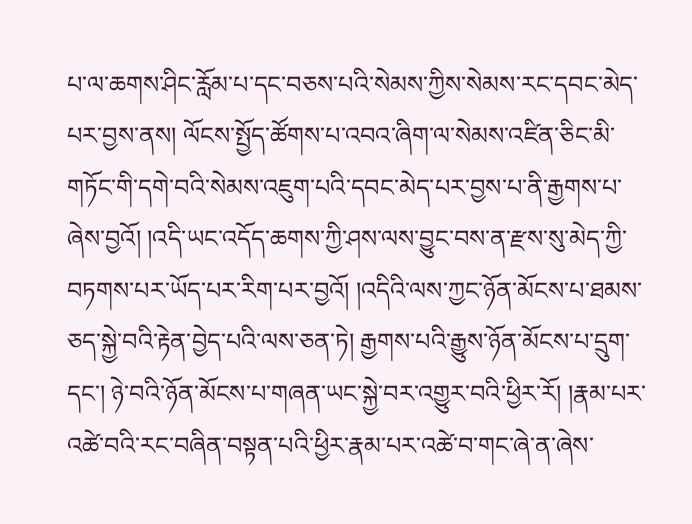པ་ལ་ཆགས་ཤིང་རློམ་པ་དང་བཅས་པའི་སེམས་ཀྱིས་སེམས་རང་དབང་མེད་པར་བྱས་ནས། ལོངས་སྤྱོད་ཚོགས་པ་འབའ་ཞིག་ལ་སེམས་འཛིན་ཅིང་མི་གཏོང་གི་དགེ་བའི་སེམས་འཇུག་པའི་དབང་མེད་པར་བྱས་པ་ནི་རྒྱགས་པ་ཞེས་བྱའོ། །འདི་ཡང་འདོད་ཆགས་ཀྱི་ཤས་ལས་བྱུང་བས་ན་རྫས་སུ་མེད་ཀྱི་བཏགས་པར་ཡོད་པར་རིག་པར་བྱའོ། །འདིའི་ལས་ཀྱང་ཉོན་མོངས་པ་ཐམས་ཅད་སྐྱེ་བའི་རྟེན་བྱེད་པའི་ལས་ཅན་ཏེ། རྒྱགས་པའི་རྒྱུས་ཉོན་མོངས་པ་དྲུག་དང་། ཉེ་བའི་ཉོན་མོངས་པ་གཞན་ཡང་སྐྱེ་བར་འགྱུར་བའི་ཕྱིར་རོ། །རྣམ་པར་འཚེ་བའི་རང་བཞིན་བསྟན་པའི་ཕྱིར་རྣམ་པར་འཚེ་བ་གང་ཞེ་ན་ཞེས་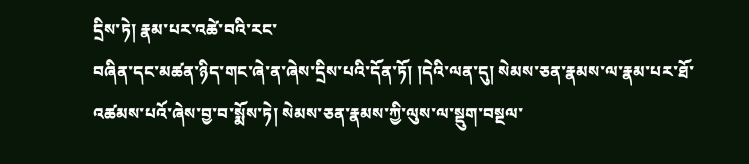དྲིས་ཏེ། རྣམ་པར་འཚེ་བའི་རང་
བཞིན་དང་མཚན་ཉིད་གང་ཞེ་ན་ཞེས་དྲིས་པའི་དོན་ཏོ། །དེའི་ལན་དུ། སེམས་ཅན་རྣམས་ལ་རྣམ་པར་ཐོ་འཚམས་པའོ་ཞེས་བྱ་བ་སྨོས་ཏེ། སེམས་ཅན་རྣམས་ཀྱི་ལུས་ལ་སྡུག་བསྔལ་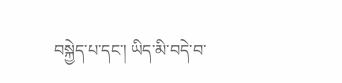བསྐྱེད་པ་དང་། ཡིད་མི་བདེ་བ་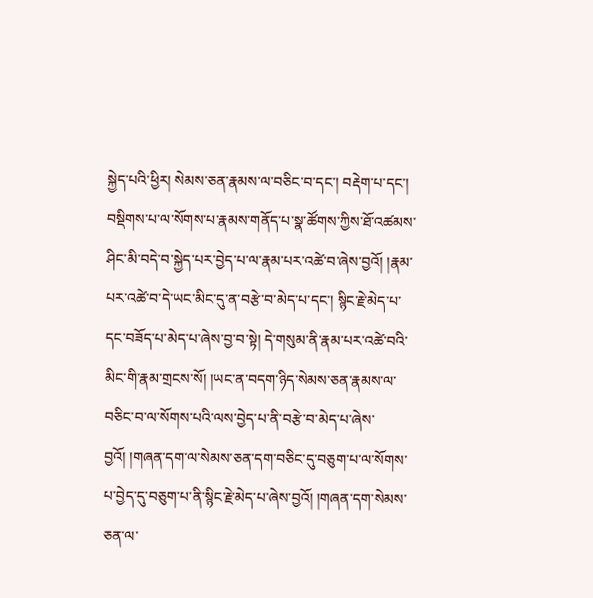སྐྱེད་པའི་ཕྱིར། སེམས་ཅན་རྣམས་ལ་བཅིང་བ་དང་། བརྡེག་པ་དང་། བསྡིགས་པ་ལ་སོགས་པ་རྣམས་གནོད་པ་སྣ་ཚོགས་ཀྱིས་ཐོ་འཚམས་ཤིང་མི་བདེ་བ་སྐྱེད་པར་བྱེད་པ་ལ་རྣམ་པར་འཚེ་བ་ཞེས་བྱའོ། །རྣམ་པར་འཚེ་བ་དེ་ཡང་མིང་དུ་ན་བརྩེ་བ་མེད་པ་དང་། སྙིང་རྗེ་མེད་པ་དང་བཟོད་པ་མེད་པ་ཞེས་བྱ་བ་སྟེ། དེ་གསུམ་ནི་རྣམ་པར་འཚེ་བའི་མིང་གི་རྣམ་གྲངས་སོ། །ཡང་ན་བདག་ཉིད་སེམས་ཅན་རྣམས་ལ་བཅིང་བ་ལ་སོགས་པའི་ལས་བྱེད་པ་ནི་བརྩེ་བ་མེད་པ་ཞེས་བྱའོ། །གཞན་དག་ལ་སེམས་ཅན་དག་བཅིང་དུ་བཅུག་པ་ལ་སོགས་པ་བྱེད་དུ་བཅུག་པ་ནི་སྙིང་རྗེ་མེད་པ་ཞེས་བྱའོ། །གཞན་དག་སེམས་ཅན་ལ་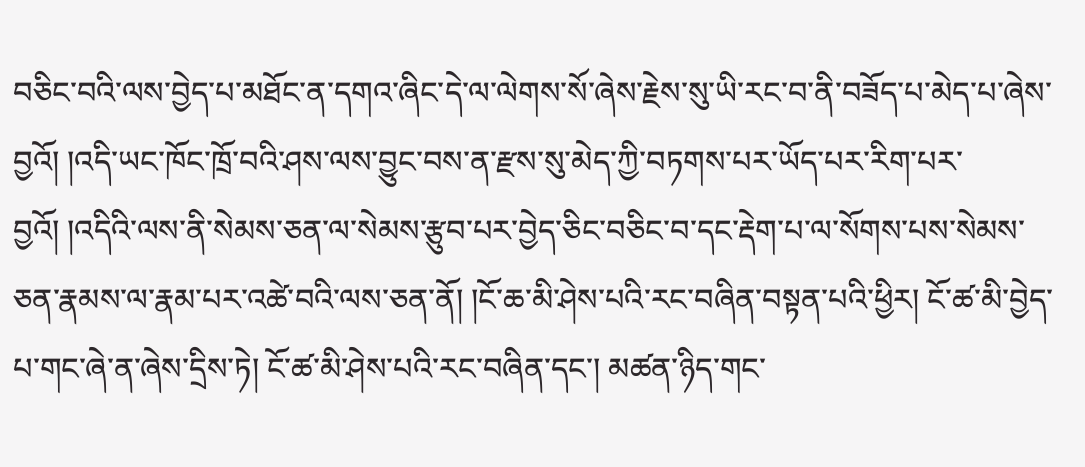བཅིང་བའི་ལས་བྱེད་པ་མཐོང་ན་དགའ་ཞིང་དེ་ལ་ལེགས་སོ་ཞེས་རྗེས་སུ་ཡི་རང་བ་ནི་བཟོད་པ་མེད་པ་ཞེས་བྱའོ། །འདི་ཡང་ཁོང་ཁྲོ་བའི་ཤས་ལས་བྱུང་བས་ན་རྫས་སུ་མེད་ཀྱི་བཏགས་པར་ཡོད་པར་རིག་པར་བྱའོ། །འདིའི་ལས་ནི་སེམས་ཅན་ལ་སེམས་རྩུབ་པར་བྱེད་ཅིང་བཅིང་བ་དང་རྡེག་པ་ལ་སོགས་པས་སེམས་ཅན་རྣམས་ལ་རྣམ་པར་འཚེ་བའི་ལས་ཅན་ནོ། །ངོ་ཆ་མི་ཤེས་པའི་རང་བཞིན་བསྟན་པའི་ཕྱིར། ངོ་ཚ་མི་བྱེད་པ་གང་ཞེ་ན་ཞེས་དྲིས་ཏེ། ངོ་ཚ་མི་ཤེས་པའི་རང་བཞིན་དང་། མཚན་ཉིད་གང་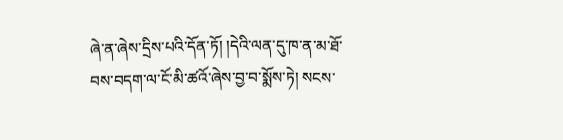ཞེ་ན་ཞེས་དྲིས་པའི་དོན་ཏོ། །དེའི་ལན་དུ་ཁ་ན་མ་ཐོ་བས་བདག་ལ་ངོ་མི་ཚའོ་ཞེས་བྱ་བ་སྨོས་ཏེ། སངས་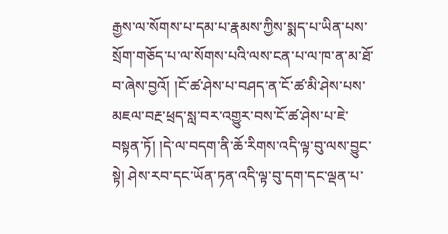རྒྱས་ལ་སོགས་པ་དམ་པ་རྣམས་ཀྱིས་སྨད་པ་ཡིན་པས་སྲོག་གཅོད་པ་ལ་སོགས་པའི་ལས་ངན་པ་ལ་ཁ་ན་མ་ཐོ་བ་ཞེས་བྱའོ། །ངོ་ཚ་ཤེས་པ་བཤད་ན་ངོ་ཚ་མི་ཤེས་པས་མཇལ་བརྔ་ཕྲད་སླ་བར་འགྱུར་བས་ངོ་ཚ་ཤེས་པ་ཇེ་བསྟན་ཏོ། །དེ་ལ་བདག་ནི་ཆོ་རིགས་འདི་ལྟ་བུ་ལས་བྱུང་སྟེ། ཤེས་རབ་དང་ཡོན་ཏན་འདི་ལྟ་བུ་དག་དང་ལྡན་པ་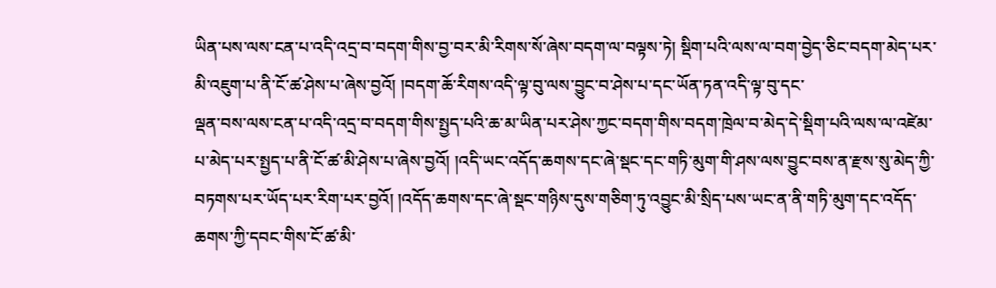ཡིན་པས་ལས་ངན་པ་འདི་འདྲ་བ་བདག་གིས་བྱ་བར་མི་རིགས་སོ་ཞེས་བདག་ལ་བལྟས་ཏེ། སྡིག་པའི་ལས་ལ་བག་བྱེད་ཅིང་བདག་མེད་པར་མི་འཇུག་པ་ནི་ངོ་ཚ་ཤེས་པ་ཞེས་བྱའོ། །བདག་ཆོ་རིགས་འདི་ལྟ་བུ་ལས་བྱུང་བ་ཤེས་པ་དང་ཡོན་ཏན་འདི་ལྟ་བུ་དང་
ལྡན་བས་ལས་ངན་པ་འདི་འདྲ་བ་བདག་གིས་སྤྱད་པའི་ཆ་མ་ཡིན་པར་ཤེས་ཀྱང་བདག་གིས་བདག་ཁྲེལ་བ་མེད་དེ་སྡིག་པའི་ལས་ལ་འཛེམ་པ་མེད་པར་སྤྱད་པ་ནི་ངོ་ཚ་མི་ཤེས་པ་ཞེས་བྱའོ། །འདི་ཡང་འདོད་ཆགས་དང་ཞེ་སྡང་དང་གཏི་མུག་གི་ཤས་ལས་བྱུང་བས་ན་རྫས་སུ་མེད་ཀྱི་བཏགས་པར་ཡོད་པར་རིག་པར་བྱའོ། །འདོད་ཆགས་དང་ཞེ་སྡང་གཉིས་དུས་གཅིག་ཏུ་འབྱུང་མི་སྲིད་པས་ཡང་ན་ནི་གཏི་མུག་དང་འདོད་ཆགས་ཀྱི་དབང་གིས་ངོ་ཚ་མི་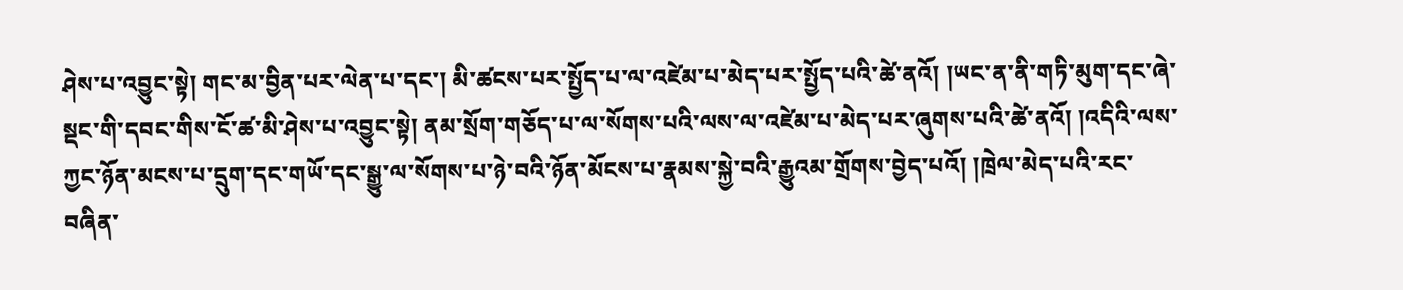ཤེས་པ་འབྱུང་སྟེ། གང་མ་བྱིན་པར་ལེན་པ་དང་། མི་ཚངས་པར་སྤྱོད་པ་ལ་འཛེམ་པ་མེད་པར་སྤྱོད་པའི་ཚེ་ནའོ། །ཡང་ན་ནི་གཏི་མུག་དང་ཞེ་སྡང་གི་དབང་གིས་ངོ་ཚ་མི་ཤེས་པ་འབྱུང་སྟེ། ནམ་སྲོག་གཅོད་པ་ལ་སོགས་པའི་ལས་ལ་འཛེམ་པ་མེད་པར་ཞུགས་པའི་ཚེ་ནའོ། །འདིའི་ལས་ཀྱང་ཉོན་མངས་པ་དྲུག་དང་གཡོ་དང་སྒྱུ་ལ་སོགས་པ་ཉེ་བའི་ཉོན་མོངས་པ་རྣམས་སྐྱེ་བའི་རྒྱུའམ་གྲོགས་བྱེད་པའོ། །ཁྲེལ་མེད་པའི་རང་བཞིན་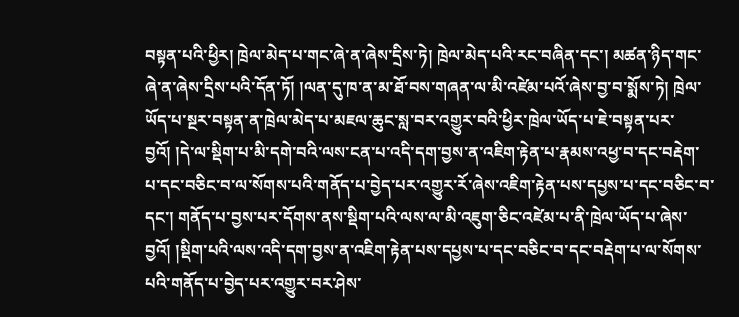བསྟན་པའི་ཕྱིར། ཁྲེལ་མེད་པ་གང་ཞེ་ན་ཞེས་དྲིས་ཏེ། ཁྲེལ་མེད་པའི་རང་བཞིན་དང་། མཚན་ཉིད་གང་ཞེ་ན་ཞེས་དྲིས་པའི་དོན་ཏོ། །ལན་དུ་ཁ་ན་མ་ཐོ་བས་གཞན་ལ་མི་འཛེམ་པའོ་ཞེས་བྱ་བ་སྨོས་ཏེ། ཁྲེལ་ཡོད་པ་སྔར་བསྟན་ན་ཁྲེལ་མེད་པ་མཇལ་ཆུང་སླ་བར་འགྱུར་བའི་ཕྱིར་ཁྲེལ་ཡོད་པ་ཇེ་བསྟན་པར་བྱའོ། །དེ་ལ་སྡིག་པ་མི་དགེ་བའི་ལས་ངན་པ་འདི་དག་བྱས་ན་འཇིག་རྟེན་པ་རྣམས་འཕྱ་བ་དང་བརྡེག་པ་དང་བཅིང་བ་ལ་སོགས་པའི་གནོད་པ་བྱེད་པར་འགྱུར་རོ་ཞེས་འཇིག་རྟེན་པས་དཔྱས་པ་དང་བཅིང་བ་དང་། གནོད་པ་བྱས་པར་དོགས་ནས་སྡིག་པའི་ལས་ལ་མི་འཇུག་ཅིང་འཛེམ་པ་ནི་ཁྲེལ་ཡོད་པ་ཞེས་བྱའོ། །སྡིག་པའི་ལས་འདི་དག་བྱས་ན་འཇིག་རྟེན་པས་དཔྱས་པ་དང་བཅིང་བ་དང་བརྡེག་པ་ལ་སོགས་པའི་གནོད་པ་བྱེད་པར་འགྱུར་བར་ཤེས་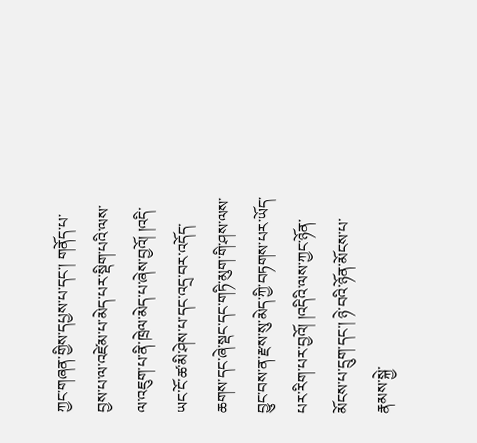ཀྱང་གཞན་གྱིས་དཔྱས་པ་དང་། གནོད་པ་བྱས་པ་ལ་འཛེམ་པ་མེད་པར་སྡིག་པའི་ལས་ལ་འཇུག་པ་ནི་ཁྲེལ་མེད་པ་ཞེས་བྱའོ། །འདི་ཡང་ངོ་ཚ་མི་ཤེས་པ་དང་འདྲ་བར་འདོད་ཆགས་དང་ཞེ་སྡང་དང་གཏི་མུག་གི་ཤས་ལས་བྱུང་བས་ན་རྫས་སུ་མེད་ཀྱི་བཏགས་པར་ཡོད་པར་རིག་པར་བྱའོ། །འདིའི་ལས་ཀྱང་ཉོན་མོངས་པ་དྲུག་དང་། ཉེ་བའི་ཉོན་མོངས་པ་རྣམས་སྐྱེ་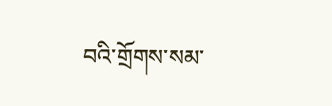བའི་གྲོགས་སམ་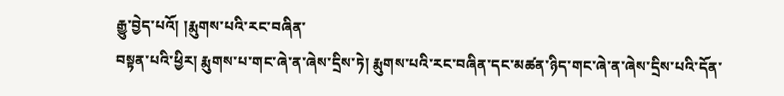རྒྱུ་བྱེད་པའོ། །རྨུགས་པའི་རང་བཞིན་
བསྟན་པའི་ཕྱིར། རྨུགས་པ་གང་ཞེ་ན་ཞེས་དྲིས་ཏེ། རྨུགས་པའི་རང་བཞིན་དང་མཚན་ཉིད་གང་ཞེ་ན་ཞེས་དྲིས་པའི་དོན་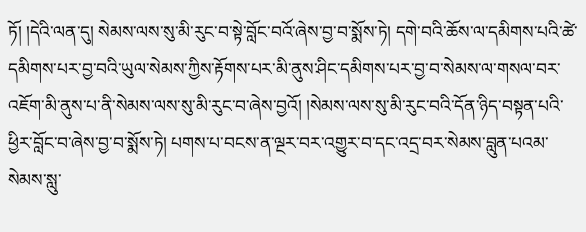ཏོ། །དེའི་ལན་དུ། སེམས་ལས་སུ་མི་རུང་བ་སྟེ་བློང་བའོ་ཞེས་བྱ་བ་སྨོས་ཏེ། དགེ་བའི་ཆོས་ལ་དམིགས་པའི་ཚེ་དམིགས་པར་བྱ་བའི་ཡུལ་སེམས་ཀྱིས་རྟོགས་པར་མི་ནུས་ཤིང་དམིགས་པར་བྱ་བ་སེམས་ལ་གསལ་བར་འཇོག་མི་ནུས་པ་ནི་སེམས་ལས་སུ་མི་རུང་བ་ཞེས་བྱའོ། །སེམས་ལས་སུ་མི་རུང་བའི་དོན་ཉིད་བསྟན་པའི་ཕྱིར་བློང་བ་ཞེས་བྱ་བ་སྨོས་ཏེ། པགས་པ་བངས་ན་ལྔར་བར་འགྱུར་བ་དང་འདྲ་བར་སེམས་བླུན་པའམ་སེམས་སླུ་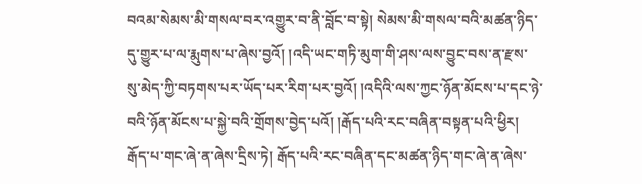བའམ་སེམས་མི་གསལ་བར་འགྱུར་བ་ནི་བློང་བ་སྟེ། སེམས་མི་གསལ་བའི་མཚན་ཉིད་དུ་གྱུར་པ་ལ་རྨུགས་པ་ཞེས་བྱའོ། །འདི་ཡང་གཏི་མུག་གི་ཤས་ལས་བྱུང་བས་ན་རྫས་སུ་མེད་ཀྱི་བཏགས་པར་ཡོད་པར་རིག་པར་བྱའོ། །འདིའི་ལས་ཀྱང་ཉོན་མོངས་པ་དང་ཉེ་བའི་ཉོན་མོངས་པ་སྐྱེ་བའི་གྲོགས་བྱེད་པའོ། །རྒོད་པའི་རང་བཞིན་བསྟན་པའི་ཕྱིར། རྒོད་པ་གང་ཞེ་ན་ཞེས་དྲིས་ཏེ། རྒོད་པའི་རང་བཞིན་དང་མཚན་ཉིད་གང་ཞེ་ན་ཞེས་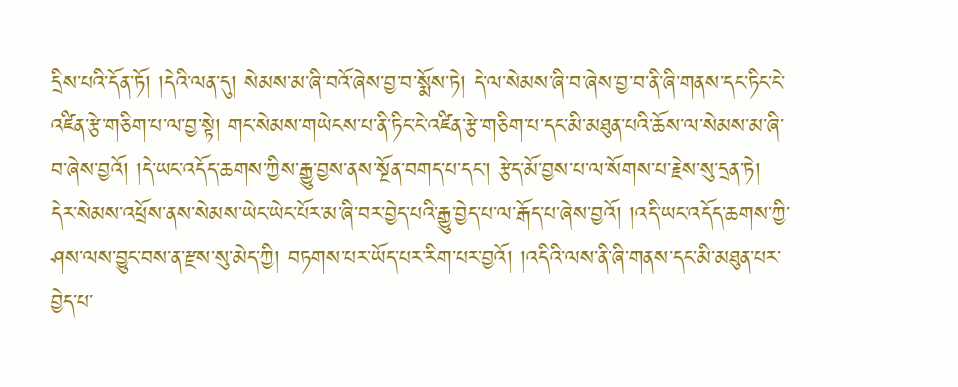དྲིས་པའི་དོན་ཏོ། །དེའི་ལན་དུ། སེམས་མ་ཞི་བའོ་ཞེས་བྱ་བ་སྨོས་ཏེ། དེ་ལ་སེམས་ཞི་བ་ཞེས་བྱ་བ་ནི་ཞི་གནས་དང་ཏིང་ངེ་འཛིན་རྩེ་གཅིག་པ་ལ་བྱ་སྟེ། གང་སེམས་གཡེངས་པ་ནི་ཏིང་ངེ་འཛིན་རྩེ་གཅིག་པ་དང་མི་མཐུན་པའི་ཆོས་ལ་སེམས་མ་ཞི་བ་ཞེས་བྱའོ། །དེ་ཡང་འདོད་ཆགས་ཀྱིས་རྒྱུ་བྱས་ནས་སྔོན་བགད་པ་དང་། རྩེད་མོ་བྱས་པ་ལ་སོགས་པ་རྗེས་སུ་དྲན་ཏེ། དེར་སེམས་འཕྲོས་ནས་སེམས་ཡེང་ཡེང་པོར་མ་ཞི་བར་བྱེད་པའི་རྒྱུ་བྱེད་པ་ལ་རྒོད་པ་ཞེས་བྱའོ། །འདི་ཡང་འདོད་ཆགས་ཀྱི་ཤས་ལས་བྱུང་བས་ན་རྫས་སུ་མེད་ཀྱི། བཏགས་པར་ཡོད་པར་རིག་པར་བྱའོ། །འདིའི་ལས་ནི་ཞི་གནས་དང་མི་མཐུན་པར་བྱེད་པ་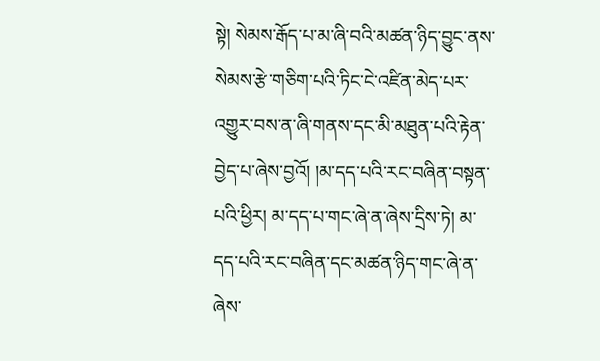སྟེ། སེམས་རྒོད་པ་མ་ཞི་བའི་མཚན་ཉིད་བྱུང་ནས་སེམས་རྩེ་གཅིག་པའི་ཏིང་ངེ་འཛིན་མེད་པར་འགྱུར་བས་ན་ཞི་གནས་དང་མི་མཐུན་པའི་རྟེན་བྱེད་པ་ཞེས་བྱའོ། །མ་དད་པའི་རང་བཞིན་བསྟན་པའི་ཕྱིར། མ་དད་པ་གང་ཞེ་ན་ཞེས་དྲིས་ཏེ། མ་དད་པའི་རང་བཞིན་དང་མཚན་ཉིད་གང་ཞེ་ན་ཞེས་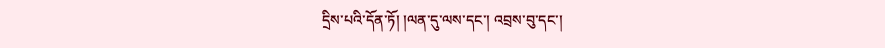དྲིས་པའི་དོན་ཏོ། །ལན་དུ་ལས་དང་། འབྲས་བུ་དང་།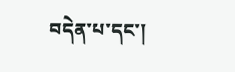བདེན་པ་དང་།